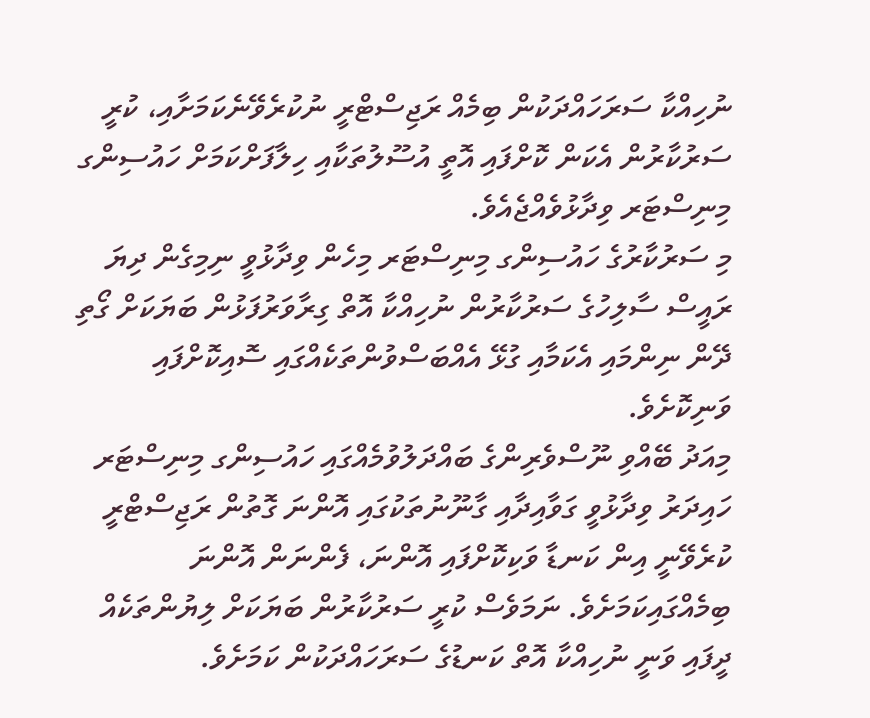ނުހިއްކާ ސަރަހައްދަކުން ބިމެއް ރަޖިސްޓްރީ ނުކުރެވޭނެކަމަށާއި، ކުރީ ސަރުކާރުން އެކަން ކޮށްފައި އޮތީ އުސޫލުތަކާއި ހިލާފަށްކަމަށް ހައުސިންގ މިނިސްޓަރ ވިދާޅުވެއްޖެއެވެ.
މި ސަރުކާރުގެ ހައުސިންގ މިނިސްޓަރ މިހެން ވިދާޅުވީ ނިމިގެން ދިޔަ ރައީސް ސާލިހުގެ ސަރުކާރުން ނުހިއްކާ އޮތް ގިރާވަރުފަޅުން ބަޔަކަށް ގޯތި ދޭން ނިންމައި އެކަމާއި ގުޅޭ އެއްބަސްވުންތަކެއްގައި ސޮއިކޮށްފައި ވަނިކޮށެވެ.
މިއަދު ބޭއްވި ނޫސްވެރިންގެ ބައްދަލުވުމެއްގައި ހައުސިންގ މިނިސްޓަރ ހައިދަރު ވިދާޅުވީ ގަވާއިދާއި ގާނޫނުތަކުގައި އޮންނަ ގޮތުން ރަޖިސްޓްރީ ކުރެވޭނީ އިން ކަނޑާ ވަކިކޮށްފައި އޮންނަ، ފެންނަން އޮންނަ ބިމެއްގައިކަމަށެވެ. ނަމަވެސް ކުރީ ސަރުކާރުން ބަޔަކަށް ލިޔުންތަކެއް ދީފައި ވަނީ ނުހިއްކާ އޮތް ކަނޑުގެ ސަރަހައްދަކުން ކަމަށެވެ.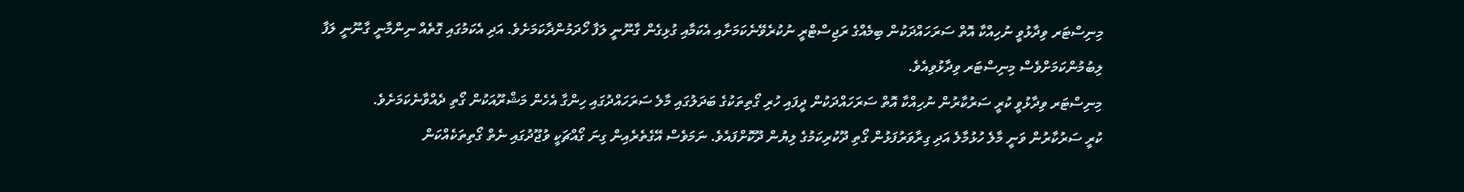މިނިސްޓަރ ވިދާޅުވީ ނުހިއްކާ އޮތް ސަރަހައްދަކުން ބިމެއްގެ ރަޖިސްޓްރީ ނުކުރެވޭނެކަމަށާއި އެކަމާއި ގުޅިގެން ގާނޫނީ ލަފާ ހޯދަމުންދާކަމަށެވެ. އަދި އެކަމުގައި ގޮތެއް ނިންމާނީ ގާނޫނީ ލަފާ ލިބުމުންކަމަށްވެސް މިނިސްޓަރ ވިދާޅުވިއެވެ.
މިނިސްޓަރ ވިދާޅުވީ ކުރީ ސަރުކާރުން ނުހިއްކާ އޮތް ސަރަހައްދަކުން ދީފައި ހުރި ގޯތިތަކުގެ ބަދަލުގައި މާލެ ސަރަހައްދުގައި ހިންގާ އެހެން މަޝްރޫއަކުން ގޯތި ދެއްވާނެކަމަށެވެ.
ކުރީ ސަރުކާރުން ވަނީ މާލެ ހުޅުމާލެ އަދި ގިރާވަރުފަޅުން ގޯތި ދޫކުރިކަމުގެ ލިޔުން ދޫކޮށްފައެވެ. ނަމަވެސް އޭގެތެރެއިން ގިނަ ގޯއްޗަކީ ވުޖޫދުގައި ނެތް ގޯތިތަކެއްކަން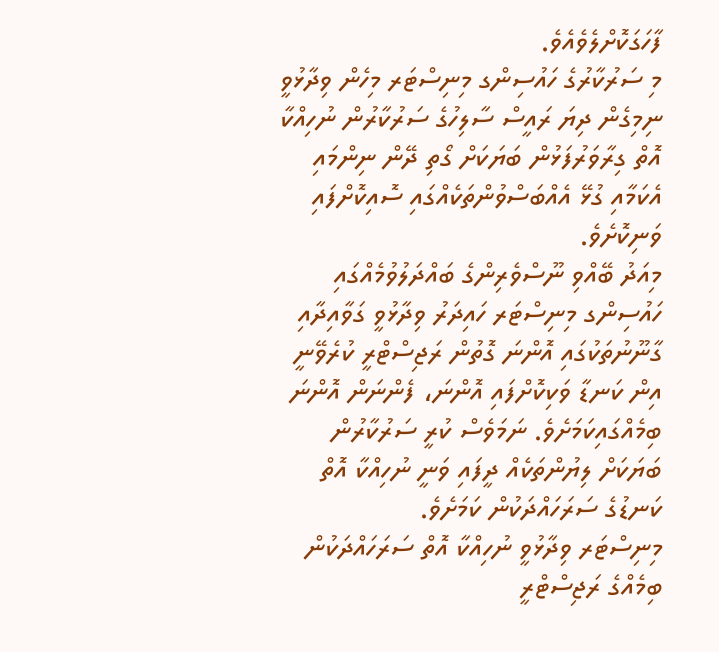ފާހަގަކޮށްލެވެއެވެ.
މި ސަރުކާރުގެ ހައުސިންގ މިނިސްޓަރ މިހެން ވިދާޅުވީ ނިމިގެން ދިޔަ ރައީސް ސާލިހުގެ ސަރުކާރުން ނުހިއްކާ އޮތް ގިރާވަރުފަޅުން ބަޔަކަށް ގޯތި ދޭން ނިންމައި އެކަމާއި ގުޅޭ އެއްބަސްވުންތަކެއްގައި ސޮއިކޮށްފައި ވަނިކޮށެވެ.
މިއަދު ބޭއްވި ނޫސްވެރިންގެ ބައްދަލުވުމެއްގައި ހައުސިންގ މިނިސްޓަރ ހައިދަރު ވިދާޅުވީ ގަވާއިދާއި ގާނޫނުތަކުގައި އޮންނަ ގޮތުން ރަޖިސްޓްރީ ކުރެވޭނީ އިން ކަނޑާ ވަކިކޮށްފައި އޮންނަ، ފެންނަން އޮންނަ ބިމެއްގައިކަމަށެވެ. ނަމަވެސް ކުރީ ސަރުކާރުން ބަޔަކަށް ލިޔުންތަކެއް ދީފައި ވަނީ ނުހިއްކާ އޮތް ކަނޑުގެ ސަރަހައްދަކުން ކަމަށެވެ.
މިނިސްޓަރ ވިދާޅުވީ ނުހިއްކާ އޮތް ސަރަހައްދަކުން ބިމެއްގެ ރަޖިސްޓްރީ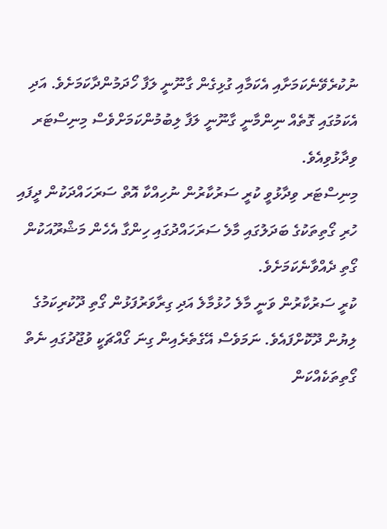ނުކުރެވޭނެކަމަށާއި އެކަމާއި ގުޅިގެން ގާނޫނީ ލަފާ ހޯދަމުންދާކަމަށެވެ. އަދި އެކަމުގައި ގޮތެއް ނިންމާނީ ގާނޫނީ ލަފާ ލިބުމުންކަމަށްވެސް މިނިސްޓަރ ވިދާޅުވިއެވެ.
މިނިސްޓަރ ވިދާޅުވީ ކުރީ ސަރުކާރުން ނުހިއްކާ އޮތް ސަރަހައްދަކުން ދީފައި ހުރި ގޯތިތަކުގެ ބަދަލުގައި މާލެ ސަރަހައްދުގައި ހިންގާ އެހެން މަޝްރޫއަކުން ގޯތި ދެއްވާނެކަމަށެވެ.
ކުރީ ސަރުކާރުން ވަނީ މާލެ ހުޅުމާލެ އަދި ގިރާވަރުފަޅުން ގޯތި ދޫކުރިކަމުގެ ލިޔުން ދޫކޮށްފައެވެ. ނަމަވެސް އޭގެތެރެއިން ގިނަ ގޯއްޗަކީ ވުޖޫދުގައި ނެތް ގޯތިތަކެއްކަން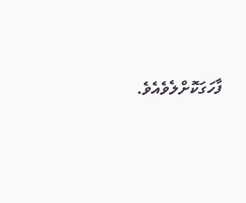ފާހަގަކޮށްލެވެއެވެ.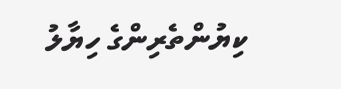ކިޔުންތެރިންގެ ހިޔާލު